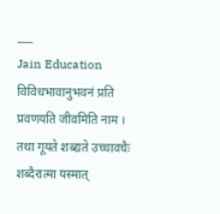___
Jain Education
विविधभावानुभवनं प्रति प्रवणयति जीवमिति नाम । तथा गूयते शब्द्यते उच्चावचैः शब्दैरात्मा यस्मात्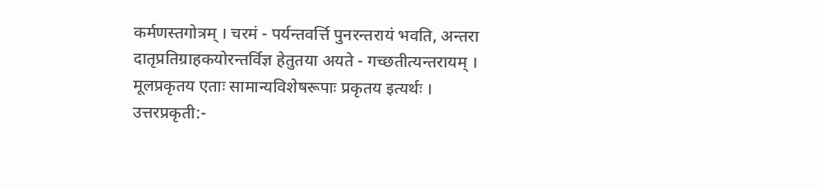कर्मणस्तगोत्रम् । चरमं - पर्यन्तवर्त्ति पुनरन्तरायं भवति, अन्तरा दातृप्रतिग्राहकयोरन्तर्विज्ञ हेतुतया अयते - गच्छतीत्यन्तरायम् । मूलप्रकृतय एताः सामान्यविशेषरूपाः प्रकृतय इत्यर्थः । उत्तरप्रकृती:-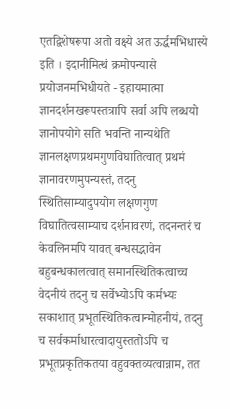एतद्विशेषरूपा अतो वक्ष्ये अत ऊर्द्धमभिधास्ये इति । इदानीमित्थं क्रमोपन्यासे प्रयोजनमभिधीयते - इहायमात्मा ज्ञानदर्शनखरूपस्तत्रापि सर्वा अपि लब्धयो ज्ञानोपयोगे सति भवन्ति नान्यथेति ज्ञानलक्षणप्रथमगुणविघातित्वात् प्रथमं ज्ञानावरणमुपन्यस्तं, तदनु स्थितिसाम्यादुपयोग लक्षणगुण विघातित्वसाम्याच दर्शनावरणं, तदनन्तरं च केवलिनमपि यावत् बन्धसद्भावेन बहुबन्धकालत्वात् समानस्थितिकत्वाच्च वेदनीयं तदनु च सर्वेभ्योऽपि कर्मभ्यः सकाशात् प्रभूतस्थितिकत्वान्मोहनीयं, तदनु च सर्वकर्माधारत्वादायुस्ततोऽपि च प्रभूतप्रकृतिकतया वहुवक्तव्यत्वान्नाम, तत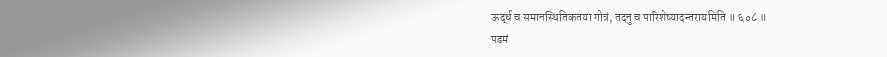ऊर्द्ध च समानस्थितिकतया गोत्रं, तदनु च पारिशेष्यादन्तरायमिति ॥ ६०८ ॥
पढमं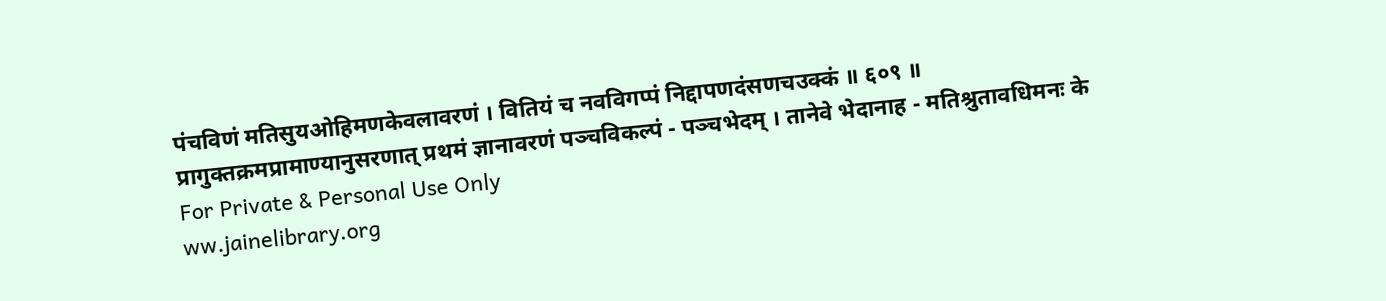पंचविणं मतिसुयओहिमणकेवलावरणं । वितियं च नवविगप्पं निद्दापणदंसणचउक्कं ॥ ६०९ ॥
प्रागुक्तक्रमप्रामाण्यानुसरणात् प्रथमं ज्ञानावरणं पञ्चविकल्पं - पञ्चभेदम् । तानेवे भेदानाह - मतिश्रुतावधिमनः के
For Private & Personal Use Only
ww.jainelibrary.org